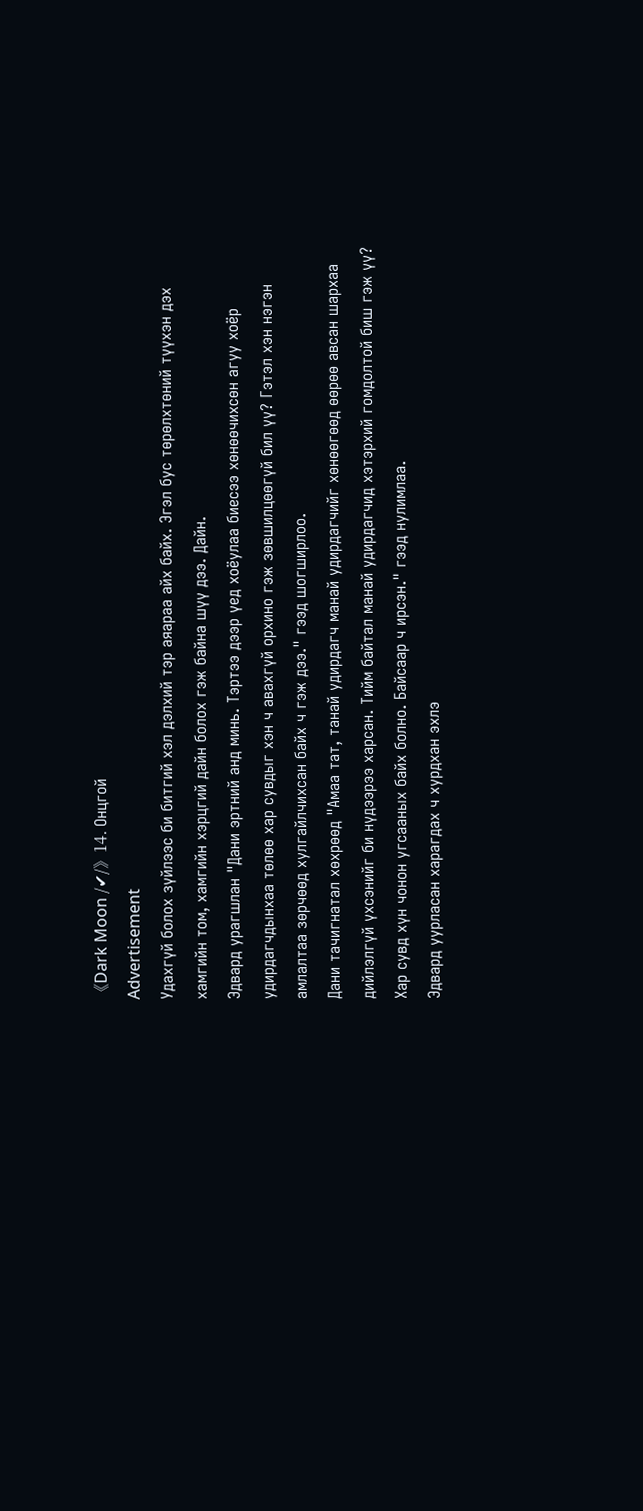《Dark Moon /✔/》14. Онцгой
Advertisement
Удахгүй болох зүйлээс би битгий хэл дэлхий тэр аяараа айх байх. Эгэл бус төрөлхтөний түүхэн дэх хамгийн том, хамгийн хэрцгий дайн болох гэж байна шүү дээ. Дайн.
Эдвард урагшлан "Дани эртний анд минь. Тэртээ дээр үед хоёулаа биесээ хөнөөчихсөн агуу хоёр удирдагчдынхаа төлөө хар сувдыг хэн ч авахгүй орхино гэж зөвшилцөөгүй бил үү? Гэтэл хэн нэгэн амлалтаа зөрчөөд хулгайлчихсан байх ч гэж дээ." гээд шогширлоо.
Дани тачигнатал хөхрөөд "Амаа тат, танай удирдагч манай удирдагчийг хөнөөгөөд өөрөө авсан шархаа дийлэлгүй үхсэнийг би нүдээрээ харсан. Тийм байтал манай удирдагчид хэтэрхий гомдолтой биш гэж үү? Хар сувд хүн чонон угсааных байх болно. Байсаар ч ирсэн." гээд нулимлаа.
Эдвард уурласан харагдах ч хурдхан эхлэ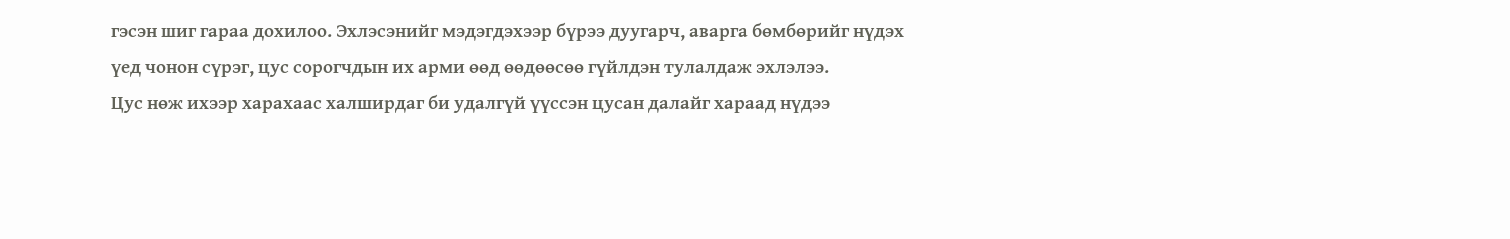гэсэн шиг гараа дохилоо. Эхлэсэнийг мэдэгдэхээр бүрээ дуугарч, аварга бөмбөрийг нүдэх үед чонон сүрэг, цус сорогчдын их арми өөд өөдөөсөө гүйлдэн тулалдаж эхлэлээ.
Цус нөж ихээр харахаас халширдаг би удалгүй үүссэн цусан далайг хараад нүдээ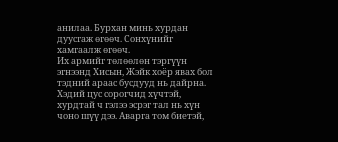анилаа. Бурхан минь хурдан дуусгаж өгөөч. Сонхүнийг хамгаалж өгөөч.
Их армийг төлөөлөн тэргүүн эгнээнд Хисын, Жэйк хоёр явах бол тэдний араас бусдууд нь дайрна. Хэдий цус сорогчид хүчтэй, хурдтай ч гэлээ эсрэг тал нь хүн чоно шүү дээ. Аварга том биетэй,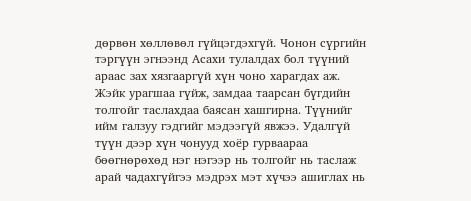дөрвөн хөллөвөл гүйцэгдэхгүй. Чонон сүргийн тэргүүн эгнээнд Асахи тулалдах бол түүний араас зах хязгааргүй хүн чоно харагдах аж.
Жэйк урагшаа гүйж, замдаа таарсан бүгдийн толгойг таслахдаа баясан хашгирна. Түүнийг ийм галзуу гэдгийг мэдээгүй явжээ. Удалгүй түүн дээр хүн чонууд хоёр гурваараа бөөгнөрөхөд нэг нэгээр нь толгойг нь таслаж арай чадахгүйгээ мэдрэх мэт хүчээ ашиглах нь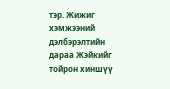тэр. Жижиг хэмжээний дэлбэрэлтийн дараа Жэйкийг тойрон хиншүү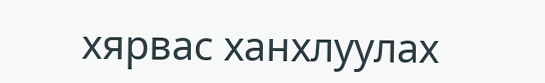хярвас ханхлуулах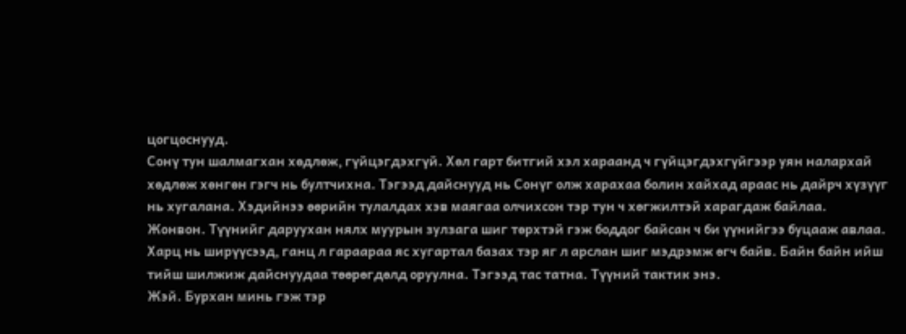цогцоснууд.
Сонү тун шалмагхан хөдлөж, гүйцэгдэхгүй. Хөл гарт битгий хэл хараанд ч гүйцэгдэхгүйгээр уян налархай хөдлөж хөнгөн гэгч нь бултчихна. Тэгээд дайснууд нь Сонүг олж харахаа болин хайхад араас нь дайрч хүзүүг нь хугалана. Хэдийнээ өөрийн тулалдах хэв маягаа олчихсон тэр тун ч хөгжилтэй харагдаж байлаа.
Жонвон. Түүнийг даруухан нялх муурын зулзага шиг төрхтэй гэж боддог байсан ч би үүнийгээ буцааж авлаа. Харц нь ширүүсээд, ганц л гараараа яс хугартал базах тэр яг л арслан шиг мэдрэмж өгч байв. Байн байн ийш тийш шилжиж дайснуудаа төөрөгдөлд оруулна. Тэгээд тас татна. Түүний тактик энэ.
Жэй. Бурхан минь гэж тэр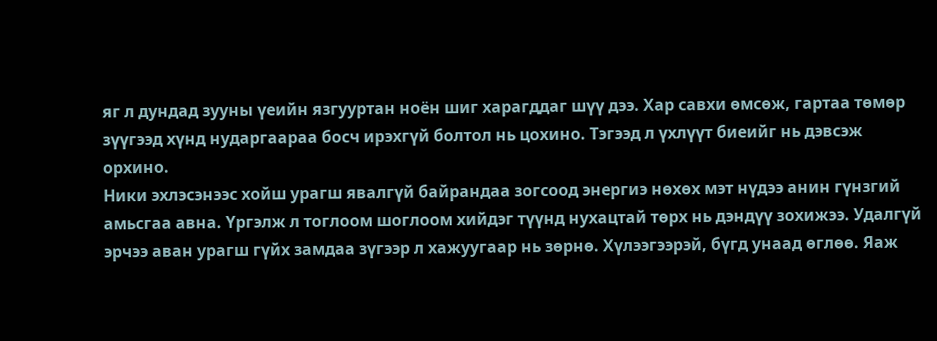яг л дундад зууны үеийн язгууртан ноён шиг харагддаг шүү дээ. Хар савхи өмсөж, гартаа төмөр зүүгээд хүнд нударгаараа босч ирэхгүй болтол нь цохино. Тэгээд л үхлүүт биеийг нь дэвсэж орхино.
Ники эхлэсэнээс хойш урагш явалгүй байрандаа зогсоод энергиэ нөхөх мэт нүдээ анин гүнзгий амьсгаа авна. Үргэлж л тоглоом шоглоом хийдэг түүнд нухацтай төрх нь дэндүү зохижээ. Удалгүй эрчээ аван урагш гүйх замдаа зүгээр л хажуугаар нь зөрнө. Хүлээгээрэй, бүгд унаад өглөө. Яаж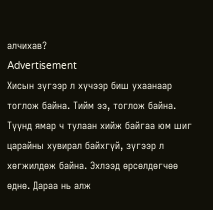алчихав?
Advertisement
Хисын зүгээр л хүчээр биш ухаанаар тоглож байна. Тийм ээ, тоглож байна. Түүнд ямар ч тулаан хийж байгаа юм шиг царайны хувирал байхгүй, зүгээр л хөгжилдөж байна. Эхлээд өрсөлдөгчөө өднө. Дараа нь алж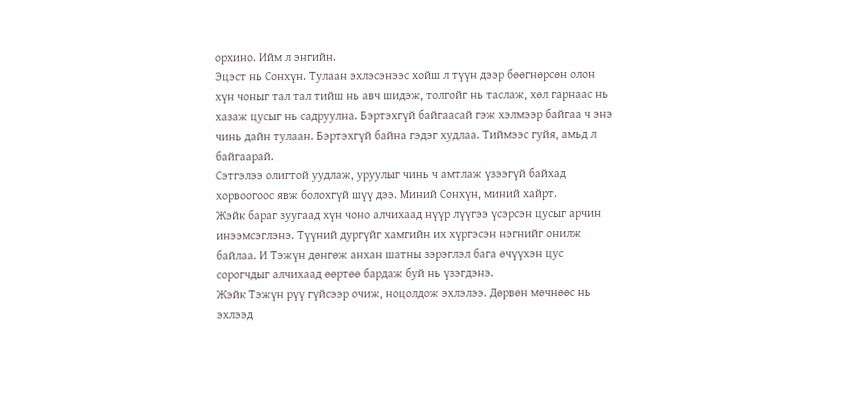орхино. Ийм л энгийн.
Эцэст нь Сонхүн. Тулаан эхлэсэнээс хойш л түүн дээр бөөгнөрсөн олон хүн чоныг тал тал тийш нь авч шидэж, толгойг нь таслаж, хөл гарнаас нь хазаж цусыг нь садруулна. Бэртэхгүй байгаасай гэж хэлмээр байгаа ч энэ чинь дайн тулаан. Бэртэхгүй байна гэдэг худлаа. Тиймээс гуйя, амьд л байгаарай.
Сэтгэлээ олигтой уудлаж, уруулыг чинь ч амтлаж үзээгүй байхад хорвоогоос явж болохгүй шүү дээ. Миний Сонхүн, миний хайрт.
Жэйк бараг зуугаад хүн чоно алчихаад нүүр лүүгээ үсэрсэн цусыг арчин инээмсэглэнэ. Түүний дургүйг хамгийн их хүргэсэн нэгнийг онилж байлаа. И Тэжүн дөнгөж анхан шатны зэрэглэл бага өчүүхэн цус сорогчдыг алчихаад өөртөө бардаж буй нь үзэгдэнэ.
Жэйк Тэжүн рүү гүйсээр очиж, ноцолдож эхлэлээ. Дөрвөн мөчнөөс нь эхлээд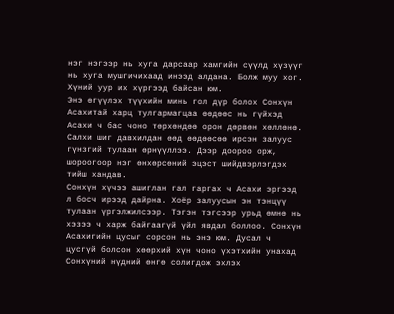нэг нэгээр нь хуга дарсаар хамгийн сүүлд хүзүүг нь хуга мушгичихаад инээд алдана. Болж муу хог. Хүний уур их хүргээд байсан юм.
Энэ өгүүлэх түүхийн минь гол дүр болох Сонхүн Асахитай харц тулгармагцаа өөдөөс нь гүйхэд Асахи ч бас чоно төрхөндөө орон дөрвөн хөллөнө. Салхи шиг давхилдан өөд өөдөөсөө ирсэн залуус гүнзгий тулаан өрнүүллээ. Дээр доороо орж, шороогоор нэг өнхөрсөний эцэст шийдвэрлэгдэх тийш хандав.
Сонхүн хүчээ ашиглан гал гаргах ч Асахи эргээд л босч ирээд дайрна. Хоёр залуусын эн тэнцүү тулаан үргэлжилсээр. Тэгэн тэгсээр урьд өмнө нь хэзээ ч харж байгаагүй үйл явдал боллоо. Сонхүн Асахигийн цусыг сорсон нь энэ юм. Дусал ч цусгүй болсон хөөрхий хүн чоно үхэтхийн унахад Сонхүний нүдний өнгө солигдож эхлэх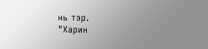нь тэр.
"Харин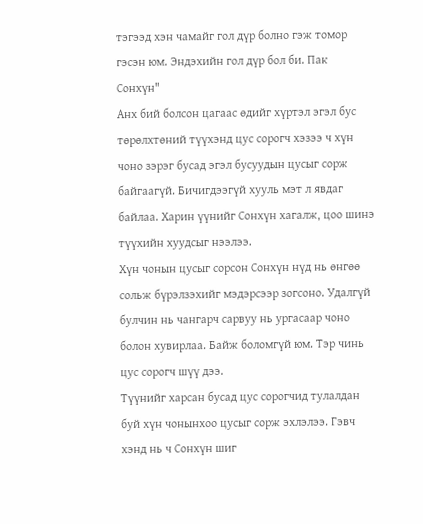тэгээд хэн чамайг гол дүр болно гэж томор гэсэн юм. Эндэхийн гол дүр бол би. Пак Сонхүн"
Анх бий болсон цагаас өдийг хүртэл эгэл бус төрөлхтөний түүхэнд цус сорогч хэзээ ч хүн чоно зэрэг бусад эгэл бусуудын цусыг сорж байгаагүй. Бичигдээгүй хууль мэт л явдаг байлаа. Харин үүнийг Сонхүн хагалж, цоо шинэ түүхийн хуудсыг нээлээ.
Хүн чонын цусыг сорсон Сонхүн нүд нь өнгөө сольж бүрэлзэхийг мэдэрсээр зогсоно. Удалгүй булчин нь чангарч сарвуу нь ургасаар чоно болон хувирлаа. Байж боломгүй юм. Тэр чинь цус сорогч шүү дээ.
Түүнийг харсан бусад цус сорогчид тулалдан буй хүн чонынхоо цусыг сорж эхлэлээ. Гэвч хэнд нь ч Сонхүн шиг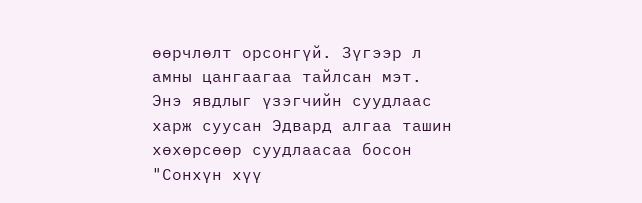өөрчлөлт орсонгүй. Зүгээр л амны цангаагаа тайлсан мэт.
Энэ явдлыг үзэгчийн суудлаас харж суусан Эдвард алгаа ташин хөхөрсөөр суудлаасаа босон "Сонхүн хүү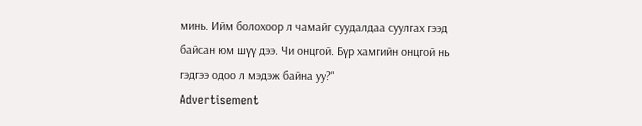минь. Ийм болохоор л чамайг суудалдаа суулгах гээд байсан юм шүү дээ. Чи онцгой. Бүр хамгийн онцгой нь гэдгээ одоо л мэдэж байна уу?"
Advertisement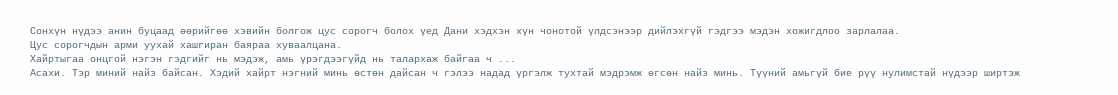Сонхүн нүдээ анин буцаад өөрийгөө хэвийн болгож цус сорогч болох үед Дани хэдхэн хүн чонотой үлдсэнээр дийлэхгүй гэдгээ мэдэн хожигдлоо зарлалаа.
Цус сорогчдын арми уухай хашгиран баяраа хуваалцана.
Хайртыгаа онцгой нэгэн гэдгийг нь мэдэж, амь үрэгдээгүйд нь талархаж байгаа ч ...
Асахи. Тэр миний найз байсан. Хэдий хайрт нэгний минь өстөн дайсан ч гэлээ надад үргэлж тухтай мэдрэмж өгсөн найз минь. Түүний амьгүй бие рүү нулимстай нүдээр ширтэж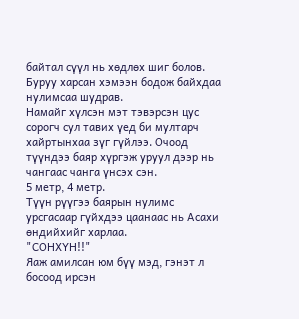байтал сүүл нь хөдлөх шиг болов. Буруу харсан хэмээн бодож байхдаа нулимсаа шудрав.
Намайг хүлсэн мэт тэвэрсэн цус сорогч сул тавих үед би мултарч хайртынхаа зүг гүйлээ. Очоод түүндээ баяр хүргэж уруул дээр нь чангаас чанга үнсэх сэн.
5 метр, 4 метр.
Түүн рүүгээ баярын нулимс урсгасаар гүйхдээ цаанаас нь Асахи өндийхийг харлаа.
"СОНХҮН!!"
Яаж амилсан юм бүү мэд, гэнэт л босоод ирсэн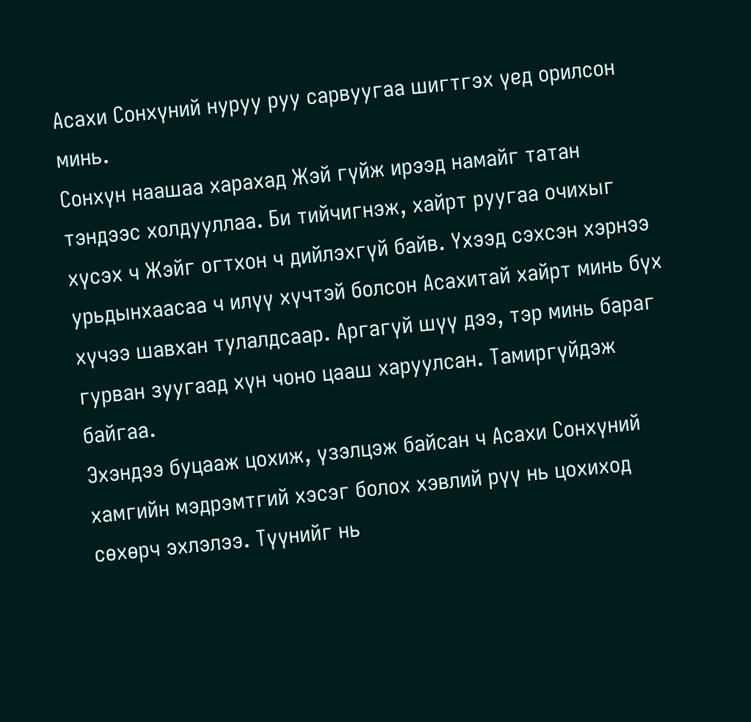Асахи Сонхүний нуруу руу сарвуугаа шигтгэх үед орилсон минь.
Сонхүн наашаа харахад Жэй гүйж ирээд намайг татан тэндээс холдууллаа. Би тийчигнэж, хайрт руугаа очихыг хүсэх ч Жэйг огтхон ч дийлэхгүй байв. Үхээд сэхсэн хэрнээ урьдынхаасаа ч илүү хүчтэй болсон Асахитай хайрт минь бүх хүчээ шавхан тулалдсаар. Аргагүй шүү дээ, тэр минь бараг гурван зуугаад хүн чоно цааш харуулсан. Тамиргүйдэж байгаа.
Эхэндээ буцааж цохиж, үзэлцэж байсан ч Асахи Сонхүний хамгийн мэдрэмтгий хэсэг болох хэвлий рүү нь цохиход сөхөрч эхлэлээ. Түүнийг нь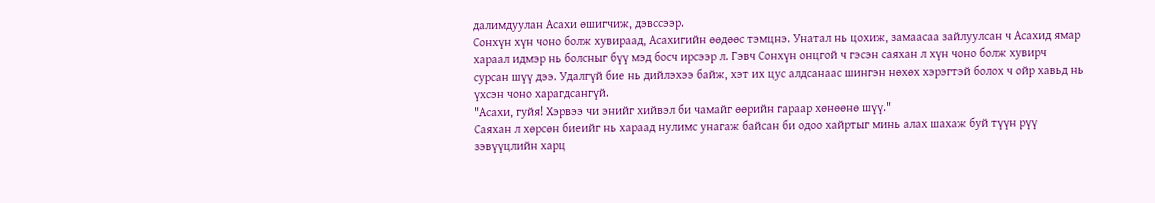далимдуулан Асахи өшигчиж, дэвссээр.
Сонхүн хүн чоно болж хувираад, Асахигийн өөдөөс тэмцнэ. Унатал нь цохиж, замаасаа зайлуулсан ч Асахид ямар хараал идмэр нь болсныг бүү мэд босч ирсээр л. Гэвч Сонхүн онцгой ч гэсэн саяхан л хүн чоно болж хувирч сурсан шүү дээ. Удалгүй бие нь дийлэхээ байж, хэт их цус алдсанаас шингэн нөхөх хэрэгтэй болох ч ойр хавьд нь үхсэн чоно харагдсангүй.
"Асахи, гуйя! Хэрвээ чи энийг хийвэл би чамайг өөрийн гараар хөнөөнө шүү."
Саяхан л хөрсөн биеийг нь хараад нулимс унагаж байсан би одоо хайртыг минь алах шахаж буй түүн рүү зэвүүцлийн харц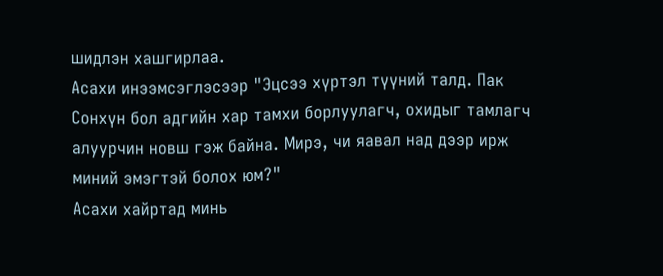шидлэн хашгирлаа.
Асахи инээмсэглэсээр "Эцсээ хүртэл түүний талд. Пак Сонхүн бол адгийн хар тамхи борлуулагч, охидыг тамлагч алуурчин новш гэж байна. Мирэ, чи яавал над дээр ирж миний эмэгтэй болох юм?"
Асахи хайртад минь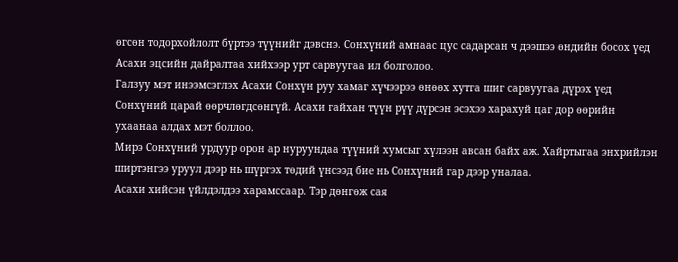өгсөн тодорхойлолт бүртээ түүнийг дэвснэ. Сонхүний амнаас цус садарсан ч дээшээ өндийн босох үед Асахи эцсийн дайралтаа хийхээр урт сарвуугаа ил болголоо.
Галзуу мэт инээмсэглэх Асахи Сонхүн руу хамаг хүчээрээ өнөөх хутга шиг сарвуугаа дүрэх үед Сонхүний царай өөрчлөгдсөнгүй. Асахи гайхан түүн рүү дүрсэн эсэхээ харахуй цаг дор өөрийн ухаанаа алдах мэт боллоо.
Мирэ Сонхүний урдуур орон ар нуруундаа түүний хумсыг хүлээн авсан байх аж. Хайртыгаа энхрийлэн ширтэнгээ уруул дээр нь шүргэх төдий үнсээд бие нь Сонхүний гар дээр уналаа.
Асахи хийсэн үйлдэлдээ харамссаар. Тэр дөнгөж сая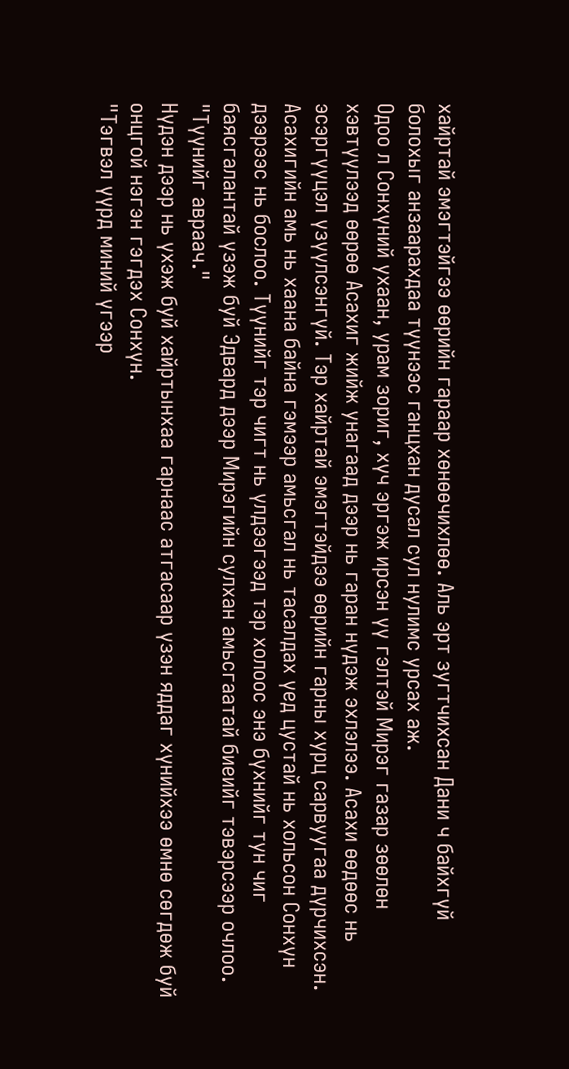хайртай эмэгтэйгээ өөрийн гараар хөнөөчихлөө. Аль эрт зугтчихсан Дани ч байхгүй болохыг анзаарахдаа түүнээс ганцхан дусал сул нулимс урсах аж.
Одоо л Сонхүний ухаан, урам зориг, хүч эргэж ирсэн үү гэлтэй Мирэг газар зөөлөн хэвтүүлээд өөрөө Асахиг жийж унагаад дээр нь гаран нүдэж эхлэлээ. Асахи өөдөөс нь эсэргүүцэл үзүүлсэнгүй. Тэр хайртай эмэгтэйдээ өөрийн гарны хурц сарвуугаа дүрчихсэн.
Асахигийн амь нь хаана байна гэмээр амьсгал нь тасалдах үед цустай нь хольсон Сонхүн дээрээс нь бослоо. Түүнийг тэр чигт нь үлдээгээд тэр холоос энэ бүхнийг тун чиг баясгалантай үзэж буй Эдвард дээр Мирэгийн сулхан амьсгаатай биеийг тэвэрсээр очлоо.
"Түүнийг авраач."
Нүдэн дээр нь үхэж буй хайртынхаа гарнаас атгасаар үзэн яддаг хүнийхээ өмнө сөгдөж буй онцгой нэгэн гэгдэх Сонхүн.
"Тэгвэл үүрд миний үгээр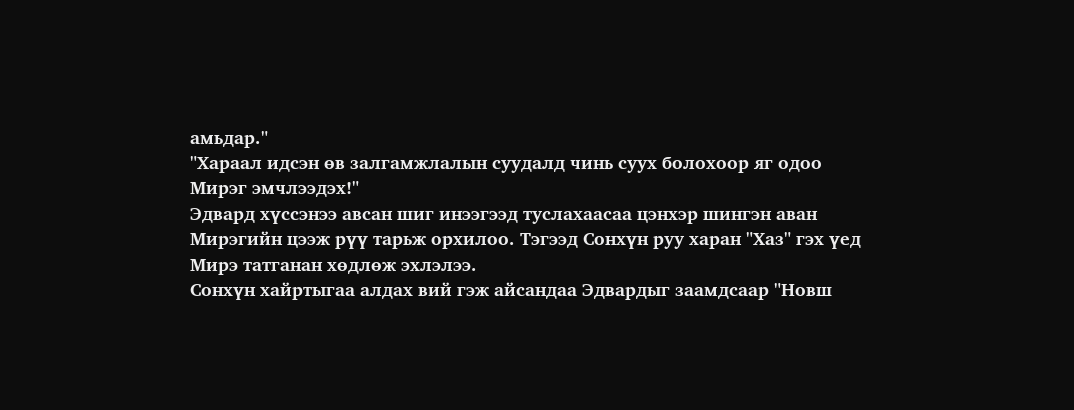амьдар."
"Хараал идсэн өв залгамжлалын суудалд чинь суух болохоор яг одоо Мирэг эмчлээдэх!"
Эдвард хүссэнээ авсан шиг инээгээд туслахаасаа цэнхэр шингэн аван Мирэгийн цээж рүү тарьж орхилоо. Тэгээд Сонхүн руу харан "Хаз" гэх үед Мирэ татганан хөдлөж эхлэлээ.
Сонхүн хайртыгаа алдах вий гэж айсандаа Эдвардыг заамдсаар "Новш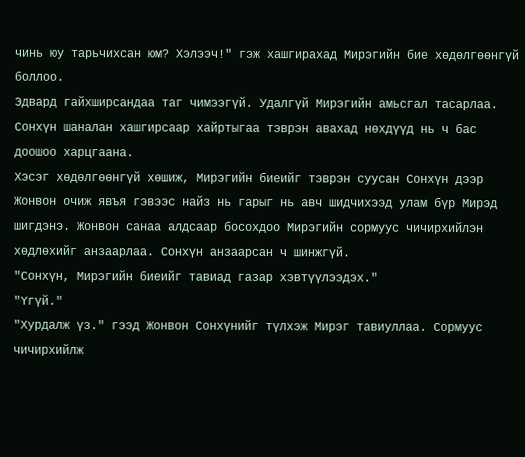чинь юу тарьчихсан юм? Хэлээч!" гэж хашгирахад Мирэгийн бие хөдөлгөөнгүй боллоо.
Эдвард гайхширсандаа таг чимээгүй. Удалгүй Мирэгийн амьсгал тасарлаа. Сонхүн шаналан хашгирсаар хайртыгаа тэврэн авахад нөхдүүд нь ч бас доошоо харцгаана.
Хэсэг хөдөлгөөнгүй хөшиж, Мирэгийн биеийг тэврэн суусан Сонхүн дээр Жонвон очиж явъя гэвээс найз нь гарыг нь авч шидчихээд улам бүр Мирэд шигдэнэ. Жонвон санаа алдсаар босохдоо Мирэгийн сормуус чичирхийлэн хөдлөхийг анзаарлаа. Сонхүн анзаарсан ч шинжгүй.
"Сонхүн, Мирэгийн биеийг тавиад газар хэвтүүлээдэх."
"Үгүй."
"Хурдалж үз." гээд Жонвон Сонхүнийг түлхэж Мирэг тавиуллаа. Сормуус чичирхийлж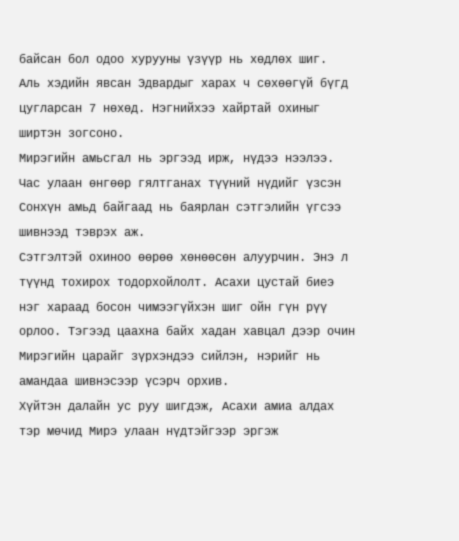байсан бол одоо хурууны үзүүр нь хөдлөх шиг.
Аль хэдийн явсан Эдвардыг харах ч сөхөөгүй бүгд цугларсан 7 нөхөд. Нэгнийхээ хайртай охиныг ширтэн зогсоно.
Мирэгийн амьсгал нь эргээд ирж, нүдээ нээлээ. Час улаан өнгөөр гялтганах түүний нүдийг үзсэн Сонхүн амьд байгаад нь баярлан сэтгэлийн үгсээ шивнээд тэврэх аж.
Сэтгэлтэй охиноо өөрөө хөнөөсөн алуурчин. Энэ л түүнд тохирох тодорхойлолт. Асахи цустай биеэ нэг хараад босон чимээгүйхэн шиг ойн гүн рүү орлоо. Тэгээд цаахна байх хадан хавцал дээр очин Мирэгийн царайг зүрхэндээ сийлэн, нэрийг нь амандаа шивнэсээр үсэрч орхив.
Хүйтэн далайн ус руу шигдэж, Асахи амиа алдах тэр мөчид Мирэ улаан нүдтэйгээр эргэж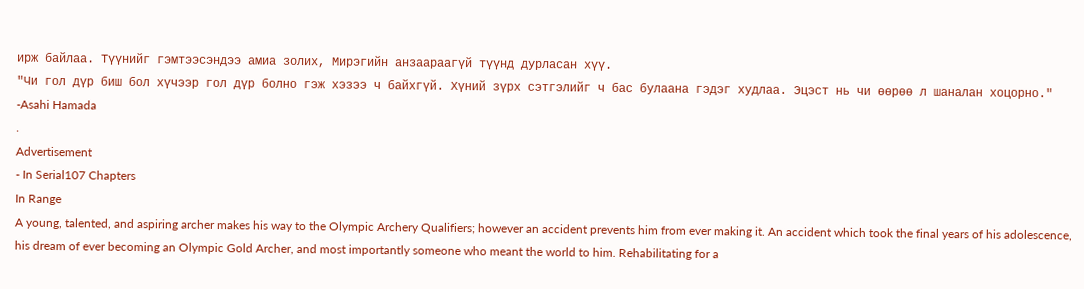ирж байлаа. Түүнийг гэмтээсэндээ амиа золих, Мирэгийн анзаараагүй түүнд дурласан хүү.
"Чи гол дүр биш бол хүчээр гол дүр болно гэж хэзээ ч байхгүй. Хүний зүрх сэтгэлийг ч бас булаана гэдэг худлаа. Эцэст нь чи өөрөө л шаналан хоцорно."
-Asahi Hamada
.
Advertisement
- In Serial107 Chapters
In Range
A young, talented, and aspiring archer makes his way to the Olympic Archery Qualifiers; however an accident prevents him from ever making it. An accident which took the final years of his adolescence, his dream of ever becoming an Olympic Gold Archer, and most importantly someone who meant the world to him. Rehabilitating for a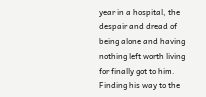year in a hospital, the despair and dread of being alone and having nothing left worth living for finally got to him. Finding his way to the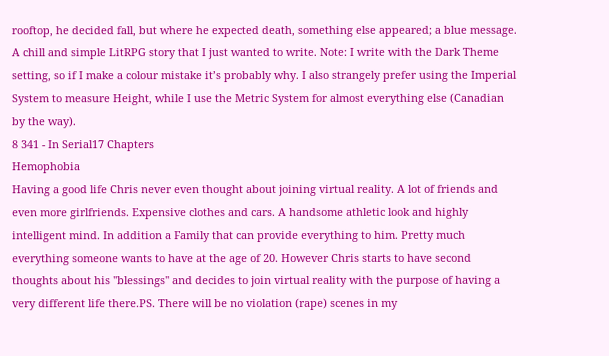rooftop, he decided fall, but where he expected death, something else appeared; a blue message. A chill and simple LitRPG story that I just wanted to write. Note: I write with the Dark Theme setting, so if I make a colour mistake it’s probably why. I also strangely prefer using the Imperial System to measure Height, while I use the Metric System for almost everything else (Canadian by the way).
8 341 - In Serial17 Chapters
Hemophobia
Having a good life Chris never even thought about joining virtual reality. A lot of friends and even more girlfriends. Expensive clothes and cars. A handsome athletic look and highly intelligent mind. In addition a Family that can provide everything to him. Pretty much everything someone wants to have at the age of 20. However Chris starts to have second thoughts about his ''blessings'' and decides to join virtual reality with the purpose of having a very different life there.PS. There will be no violation (rape) scenes in my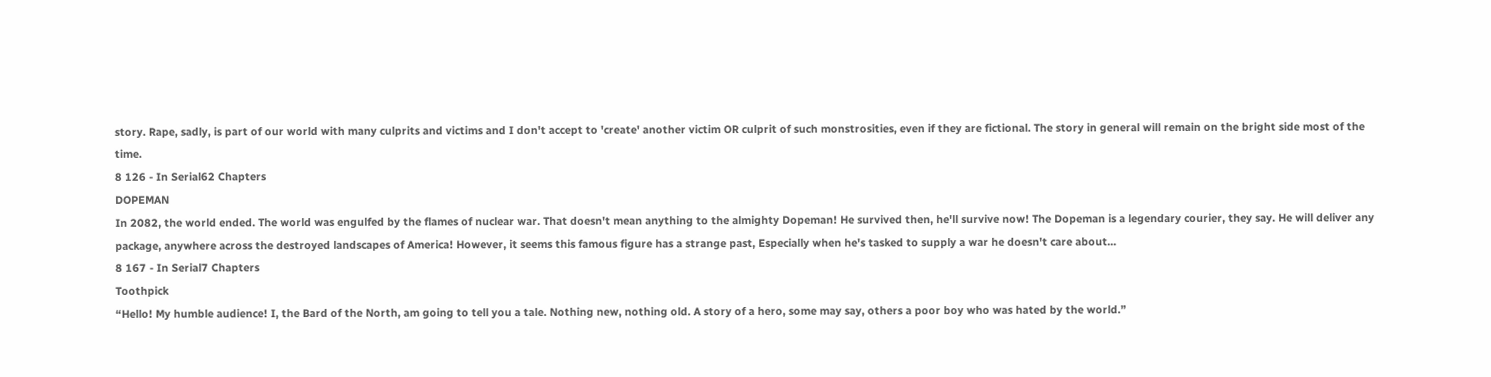story. Rape, sadly, is part of our world with many culprits and victims and I don't accept to 'create' another victim OR culprit of such monstrosities, even if they are fictional. The story in general will remain on the bright side most of the time.
8 126 - In Serial62 Chapters
DOPEMAN
In 2082, the world ended. The world was engulfed by the flames of nuclear war. That doesn't mean anything to the almighty Dopeman! He survived then, he'll survive now! The Dopeman is a legendary courier, they say. He will deliver any package, anywhere across the destroyed landscapes of America! However, it seems this famous figure has a strange past, Especially when he's tasked to supply a war he doesn't care about...
8 167 - In Serial7 Chapters
Toothpick
“Hello! My humble audience! I, the Bard of the North, am going to tell you a tale. Nothing new, nothing old. A story of a hero, some may say, others a poor boy who was hated by the world.”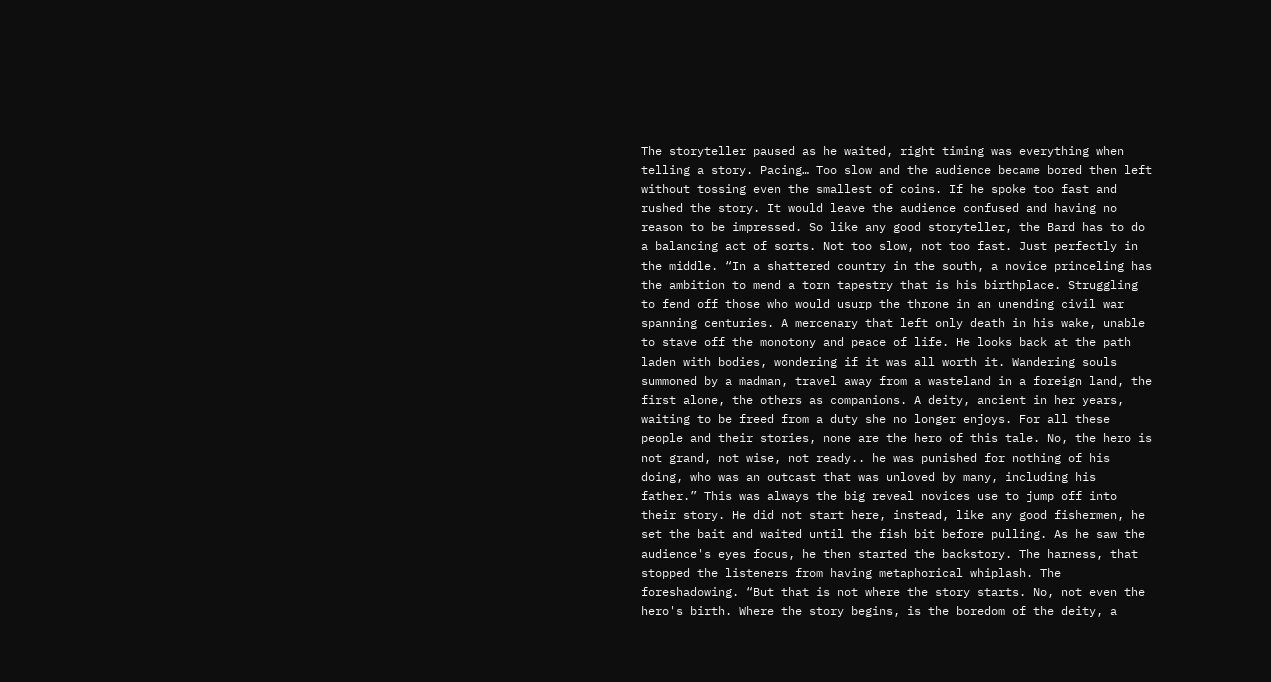The storyteller paused as he waited, right timing was everything when telling a story. Pacing… Too slow and the audience became bored then left without tossing even the smallest of coins. If he spoke too fast and rushed the story. It would leave the audience confused and having no reason to be impressed. So like any good storyteller, the Bard has to do a balancing act of sorts. Not too slow, not too fast. Just perfectly in the middle. “In a shattered country in the south, a novice princeling has the ambition to mend a torn tapestry that is his birthplace. Struggling to fend off those who would usurp the throne in an unending civil war spanning centuries. A mercenary that left only death in his wake, unable to stave off the monotony and peace of life. He looks back at the path laden with bodies, wondering if it was all worth it. Wandering souls summoned by a madman, travel away from a wasteland in a foreign land, the first alone, the others as companions. A deity, ancient in her years, waiting to be freed from a duty she no longer enjoys. For all these people and their stories, none are the hero of this tale. No, the hero is not grand, not wise, not ready.. he was punished for nothing of his doing, who was an outcast that was unloved by many, including his father.” This was always the big reveal novices use to jump off into their story. He did not start here, instead, like any good fishermen, he set the bait and waited until the fish bit before pulling. As he saw the audience's eyes focus, he then started the backstory. The harness, that stopped the listeners from having metaphorical whiplash. The foreshadowing. “But that is not where the story starts. No, not even the hero's birth. Where the story begins, is the boredom of the deity, a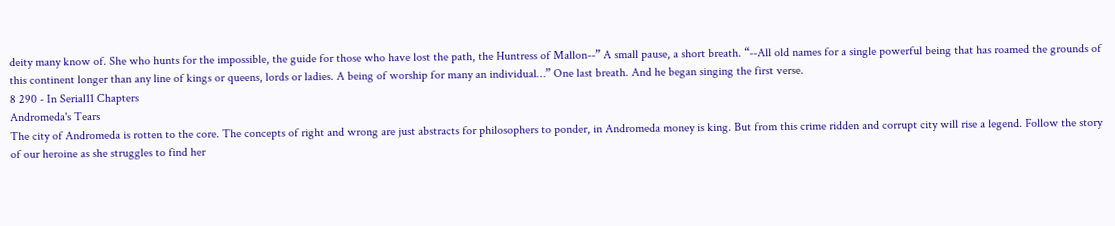deity many know of. She who hunts for the impossible, the guide for those who have lost the path, the Huntress of Mallon--” A small pause, a short breath. “--All old names for a single powerful being that has roamed the grounds of this continent longer than any line of kings or queens, lords or ladies. A being of worship for many an individual…” One last breath. And he began singing the first verse.
8 290 - In Serial11 Chapters
Andromeda's Tears
The city of Andromeda is rotten to the core. The concepts of right and wrong are just abstracts for philosophers to ponder, in Andromeda money is king. But from this crime ridden and corrupt city will rise a legend. Follow the story of our heroine as she struggles to find her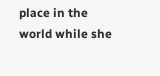place in the world while she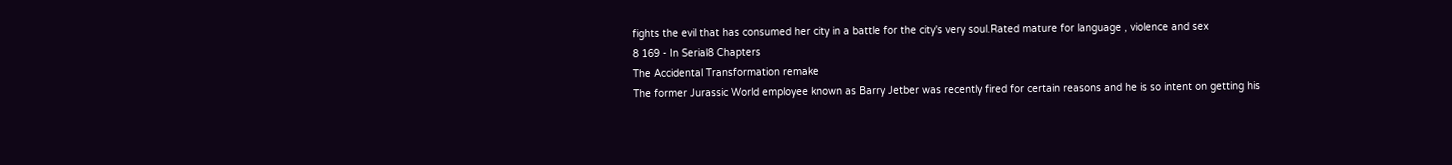fights the evil that has consumed her city in a battle for the city's very soul.Rated mature for language , violence and sex
8 169 - In Serial8 Chapters
The Accidental Transformation remake
The former Jurassic World employee known as Barry Jetber was recently fired for certain reasons and he is so intent on getting his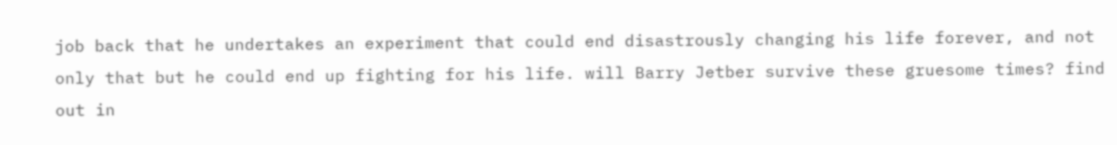job back that he undertakes an experiment that could end disastrously changing his life forever, and not only that but he could end up fighting for his life. will Barry Jetber survive these gruesome times? find out in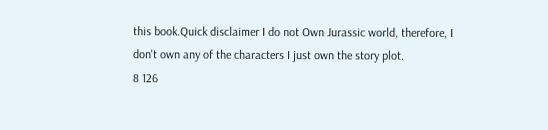this book.Quick disclaimer I do not Own Jurassic world, therefore, I don't own any of the characters I just own the story plot.
8 126